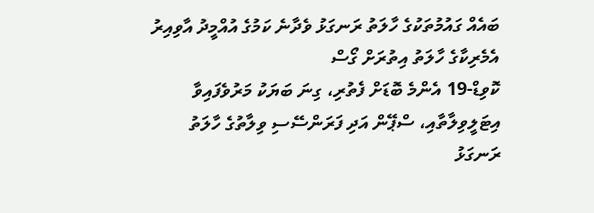ބައެއް ގައުމުތަކުގެ ހާލަތު ރަނގަޅު ވެދާނެ ކަމުގެ އުއްމީދު އާވިއިރު އެމެރިކާގެ ހާލަތު އިތުރަށް ގޯސް
ކޮވިޑް-19 އެންމެ ބޮޑަށް ފެތުރި، ގިނަ ބަޔަކު މަރުވެފައިވާ އިޓަލީވިލާތާއި، ސްޕޭން އަދި ފަރަންސޭސި ވިލާތުގެ ހާލަތު ރަނގަޅު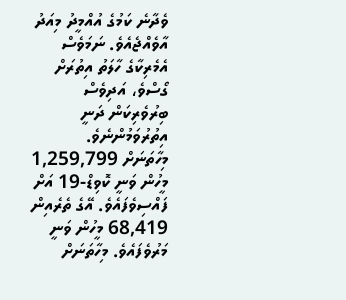ވެދާނެ ކަމުގެ އުއްމީދު މިއަދު އާވެއްޖެއެވެ. ނަމަވެސް އެމެރިކާގެ ހާލަތު އިތުރަށް ގޯސްވެ، އަދިވެސް ބިރުވެރިކަން ދަނީ އިތުރުވަމުންނެވެ.
މިހާތަނަށް 1,259,799 މީހުން ވަނީ ކޮވިޑް-19 އަށް ފައްސިވެފައެވެ. އޭގެ ތެރެއިން 68,419 މީހުން ވަނީ މަރުވެފައެވެ. މިހާތަނަށް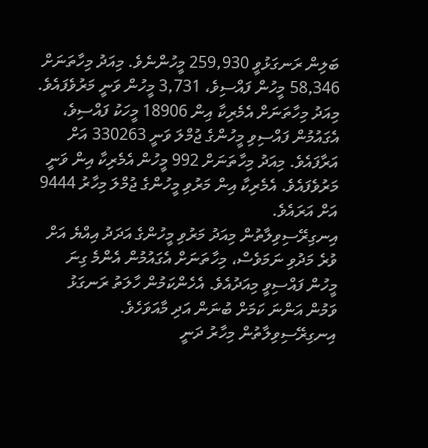ބަލިން ރަނގަޅުވީ 259,930 މީހުންނެވެ. މިއަދު މިހާތަނަށް 58,346 މީހުން ފައްސިވެ، 3,731 މީހުން ވަނީ މަރުވެފައެވެ.
މިއަދު މިހާތަނަށް އެމެރިކާ އިން 18906 މީހަކު ފައްސިވެ، އެގައުމުން ފައްސިވި މީހުންގެ ޖުމްލަ ވަނީ 330263 އަށް އަރާފައެވެ. މިއަދު މިހާތަނަށް 992 މީހުން އެމެރިކާ އިން ވަނީ މަރުވެފައެވެ. އެމެރިކާ އިން މަރުވި މީހުންގެ ޖުމްލަ މިހާރު 9444 އަށް އަރައެވެ.
އިނގިރޭސިވިލާތުން މިއަދު މަރުވި މީހުންގެ އަދަދު އިއްޔެ އަށް ވުރެ މަދުވި ނަމަވެސް، މިހާތަނަށް އެގައުމުން އެންމެ ގިނަ މީހުން ފައްސިވީ މިއަދުއެވެ. އެހެންކަމުން ހާލަތު ރަނގަޅު ވަމުން އަންނަ ކަމަށް ބުނަން އަދި މާއަވަހެވެ. އިނގިރޭސިވިލާތުން މިހާރު ދަނީ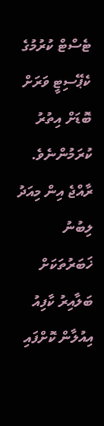ޓެސްޓް ކުރުމުގެ ކެޕޭސިޓީ ވަރަށް ބޮޑަށް އިތުރު ކުރަމުންނެވެ.
ރާއްޖެ އިން މިއަދު ލިބުނު ޚަބަރުތަކަށް ބަލާއިރު ކާފިއު އިއުލާން ކޮށްފައި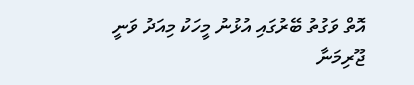އޮތް ވަގުތު ބޭރުގައި އުޅުނު މީހަކު މިއަދު ވަނީ ޖޫރިމަނާ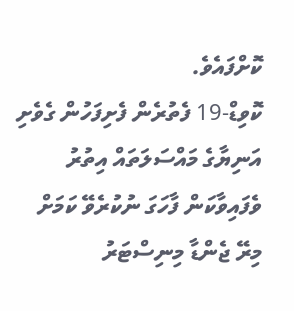ކޮށްފައެވެ.
ކޮވިޑް-19 ފެތުރެން ފެށިފަހުން ގެވެށި އަނިޔާގެ މައްސަލަތައް އިތުރު ވެފައިވާކަން ފާހަގަ ނުކުރެވޭ ކަމަށް މިރޭ ޖެންޑާ މިނިސްޓަރު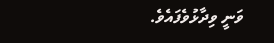ވަނީ ވިދާޅުވެފައެވެ.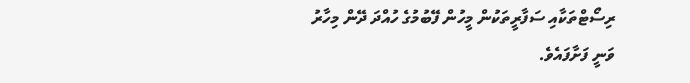ރިސޯޓްތަކާއި ސަފާރީތަކުން މީހުން ފޭބުމުގެ ހުއްދަ ދޭން މިހާރު ވަނީ ފަށާފައެވެ.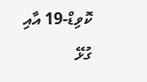ކޮވިޑް-19 އާއި ގުޅޭ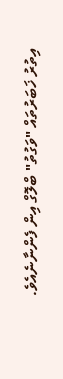އިތުރު ޚަބަރުތައް "ވަގުތު" ބްލޮގް އިން ފެންނާނެއެވެ.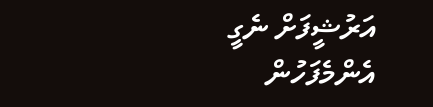އަރުޝީފަށް ނެގީ
އެންމެފަހުން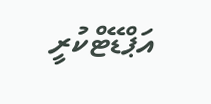އަޕްޑޭޓްކުރީ